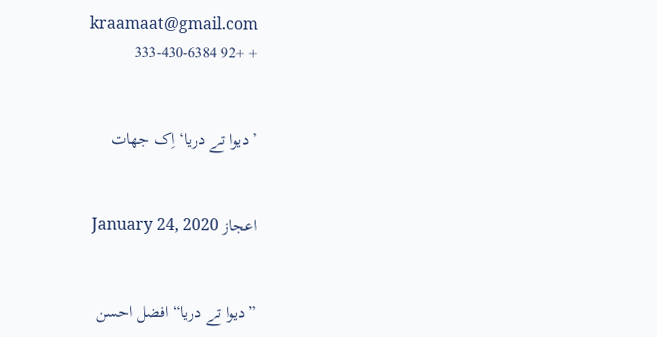kraamaat@gmail.com
+ +92 333-430-6384


’دیوا تے دریا‘ اِک جھات


اعجاز January 24, 2020


”دیوا تے دریا“ افضل احسن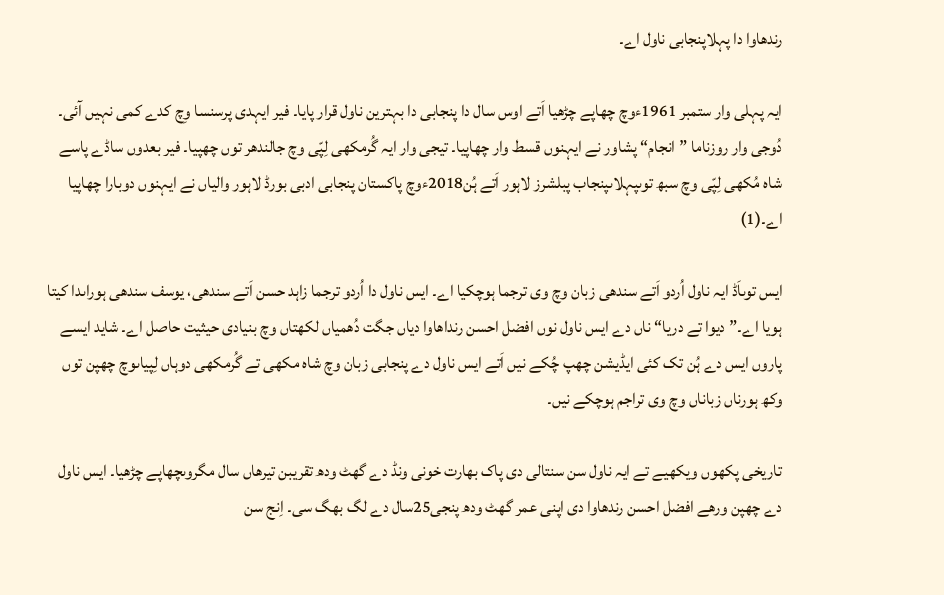رندھاوا دا پہلاپنجابی ناول اے۔

ایہ پہلی وار ستمبر 1961ءوچ چھاپے چڑھیا اَتے اوس سال دا پنجابی دا بہترین ناول قرار پایا۔ فیر ایہدی پرسنسا وِچ کدے کمی نہیں آئی۔ دُوجی وار روزناما ”انجام“ پشاور نے ایہنوں قسط وار چھاپیا۔ تیجی وار ایہ گُرمکھی لِپّی وچ جالندھر توں چھپیا۔ فیر بعدوں ساڈے پاسے شاہ مُکھی لِپّی وچ سبھ توںپہلاںپنجاب پبلشرز لاہور اَتے ہُن2018ءوچ پاکستان پنجابی ادبی بورڈ لاہور والیاں نے ایہنوں دوبارا چھاپیا اے۔(1)

ایس توںاَڈ ایہ ناول اُردو اَتے سندھی زبان وچ وی ترجما ہوچکیا اے۔ ایس ناول دا اُردو ترجما زاہد حسن اَتے سندھی، یوسف سندھی ہوراںدا کیتا ہویا اے۔”دیوا تے دریا“ ناں دے ایس ناول نوں افضل احسن رنداھاوا دیاں جگت دُھمیاں لکھتاں وچ بنیادی حیثیت حاصل اے۔ شاید ایسے پاروں ایس دے ہُن تک کئی ایڈیشن چھپ چُکے نیں اَتے ایس ناول دے پنجابی زبان وچ شاہ مکھی تے گُرمکھی دوہاں لِپیاںوچ چھپن توں وکھ ہورناں زباناں وچ وی تراجم ہوچکے نیں۔

تاریخی پکھوں ویکھیے تے ایہ ناول سن سنتالی دی پاک بھارت خونی ونڈ دے گھٹ ودھ تقریبن تیرھاں سال مگروںچھاپے چڑھیا۔ ایس ناول دے چھپن ورھے افضل احسن رندھاوا دی اپنی عمر گھٹ ودھ پنجی25سال دے لگ بھگ سی۔ اِنج سن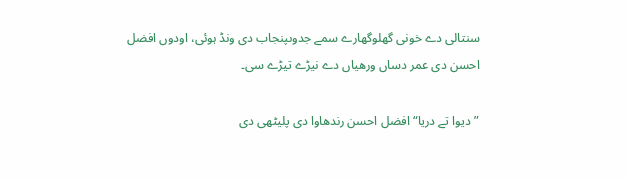سنتالی دے خونی گھلوگھارے سمے جدوںپنجاب دی ونڈ ہوئی، اودوں افضل احسن دی عمر دساں ورھیاں دے نیڑے تیڑے سی۔

”دیوا تے دریا“ افضل احسن رندھاوا دی پلیٹھی دی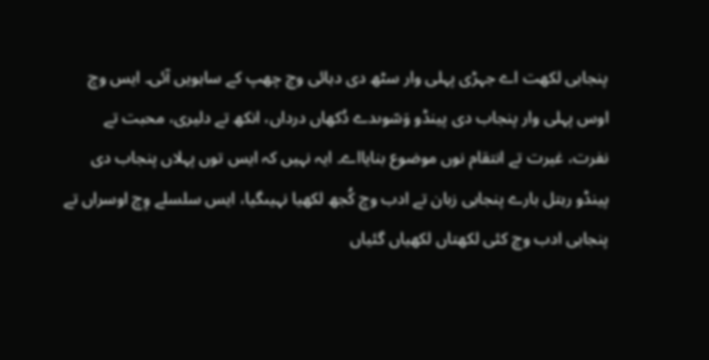پنجابی لکھت اے جہڑی پہلی وار سٹھ دی دہائی وچ چھپ کے ساہویں آئی۔ ایس وچ اوس پہلی وار پنجاب دی پینڈو وَسّوںدے دُکھاں درداں، انکھ تے دلیری، محبت تے نفرت، غیرت تے انتقام نوں موضوع بنایااے۔ ایہ نہیں کہ ایس توں پہلاں پنجاب دی پینڈو رہتل بارے پنجابی زبان تے ادب وچ کُجھ لکھیا نہیںگیا، ایس سلسلے وِچ اوسراں تے پنجابی ادب وچ کئی لکھتاں لکھیاں گئیاں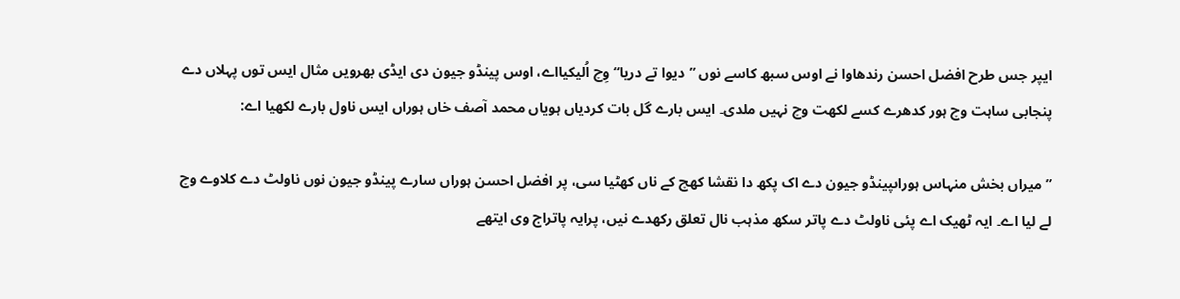ایپر جس طرح افضل احسن رندھاوا نے اوس سبھ کاسے نوں ”دیوا تے دریا“ وِچ اُلیکیااے، اوس پینڈو جیون دی ایڈی بھرویں مثال ایس توں پہلاں دے پنجابی ساہت وچ ہور کدھرے کسے لکھت وچ نہیں ملدی۔ ایس بارے گل بات کردیاں ہویاں محمد آصف خاں ہوراں ایس ناول بارے لکھیا اے:

”میراں بخش منہاس ہوراںپینڈو جیون دے اک پکھ دا نقشا کھچ کے ناں کھٹیا سی، پر افضل احسن ہوراں سارے پینڈو جیون نوں ناولٹ دے کلاوے وچ لے لیا اے۔ ایہ ٹھیک اے پئی ناولٹ دے پاتر سکھ مذہب نال تعلق رکھدے نیں، پرایہ پاتراج وی ایتھے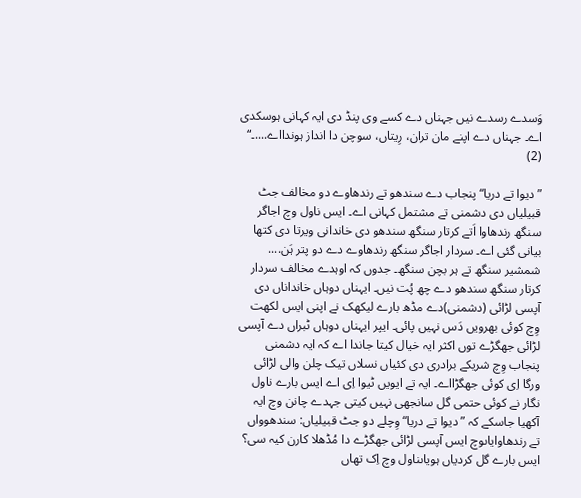وَسدے رسدے نیں جہناں دے کسے وی پنڈ دی ایہ کہانی ہوسکدی اے۔ جہناں دے اپنے مان تران، رِیتاں، سوچن دا انداز ہوندااے....۔“ (2)

”دیوا تے دریا“ پنجاب دے سندھو تے رندھاوے دو مخالف جٹ قبیلیاں دی دشمنی تے مشتمل کہانی اے۔ ایس ناول وچ اجاگر سنگھ رندھاوا اَتے کرتار سنگھ سندھو دی خاندانی ویرتا دی کتھا بیانی گئی اے۔ سردار اجاگر سنگھ رندھاوے دے دو پتر ہَن.... شمشیر سنگھ تے ہر بچن سنگھ۔ جدوں کہ اوہدے مخالف سردار کرتار سنگھ سندھو دے چھ پُت نیں۔ ایہناں دوہاں خانداناں دی آپسی لڑائی (دشمنی)دے مڈھ بارے لیکھک نے اپنی ایس لکھت وِچ کوئی بھرویں دَس نہیں پائی۔ ایپر ایہناں دوہاں ٹبراں دے آپسی لڑائی جھگڑے توں اکثر ایہ خیال کیتا جاندا اے کہ ایہ دشمنی پنجاب وِچ شریکے برادری دی کئیاں نسلاں تیک چلن والی لڑائی ورگا اِی کوئی جھگڑااے۔ ایہ تے ایویں ٹیوا اِی اے ایس بارے ناول نگار نے کوئی حتمی گل سانجھی نہیں کیتی جہدے چانن وچ ایہ آکھیا جاسکے کہ ”دیوا تے دریا“ وِچلے دو جٹ قبیلیاں: سندھوواں تے رندھاوایاںوچ ایس آپسی لڑائی جھگڑے دا مُڈھلا کارن کیہ سی؟ ایس بارے گل کردیاں ہویاںناول وچ اِک تھاں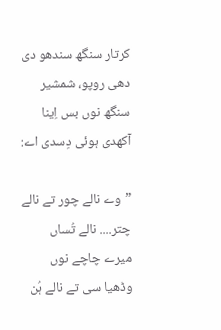کرتار سنگھ سندھو دی دھی روپو، شمشیر سنگھ نوں بس اِینا آکھدی ہوئی دِسدی اے:

”وے نالے چور تے نالے چتر.... نالے تُساں میرے چاچے نوں وڈھیا سی تے نالے ہُن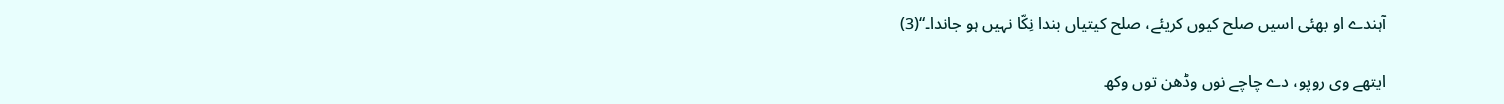آہندے او بھئی اسیں صلح کیوں کریئے، صلح کیتیاں بندا نِکّا نہیں ہو جاندا۔“(3)

ایتھے وی روپو، دے چاچے نوں وڈھن توں وکھ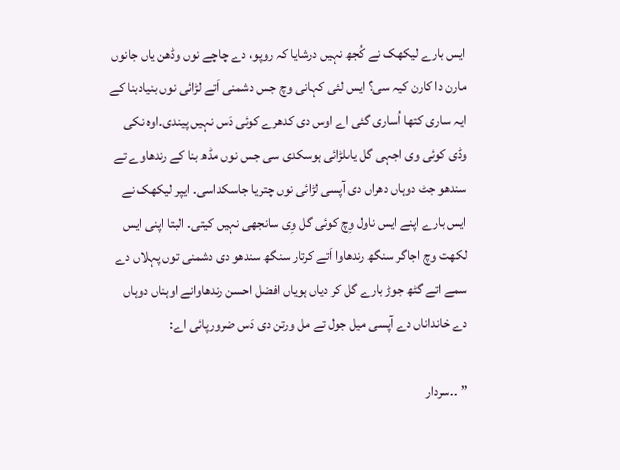ایس بارے لیکھک نے کُجھ نہیں درشایا کہ روپو، دے چاچے نوں وڈھن یاں جانوں مارن دا کارن کیہ سی؟ ایس لئی کہانی وچ جس دشمنی اَتے لڑائی نوں بنیادبنا کے ایہ ساری کتھا اُساری گئی اے اوس دی کدھرے کوئی دَس نہیں پیندی۔اوہ نکی وڈی کوئی وی اجہی گل یاںلڑائی ہوسکدی سی جس نوں مڈھ بنا کے رندھاوے تے سندھو جٹ دوہاں دھراں دی آپسی لڑائی نوں چتریا جاسکداسی۔ ایپر لیکھک نے ایس بارے اپنے ایس ناول وِچ کوئی گل وِی سانجھی نہیں کیتی۔ البتا اپنی ایس لکھت وچ اجاگر سنگھ رندھاوا اَتے کرتار سنگھ سندھو دی دشمنی توں پہلاں دے سمے اتے گٹھ جوڑ بارے گل کر دیاں ہویاں افضل احسن رندھاوانے اوہناں دوہاں دے خانداناں دے آپسی میل جول تے مل ورتن دی دَس ضرورپائی اے:

” ۔۔سردار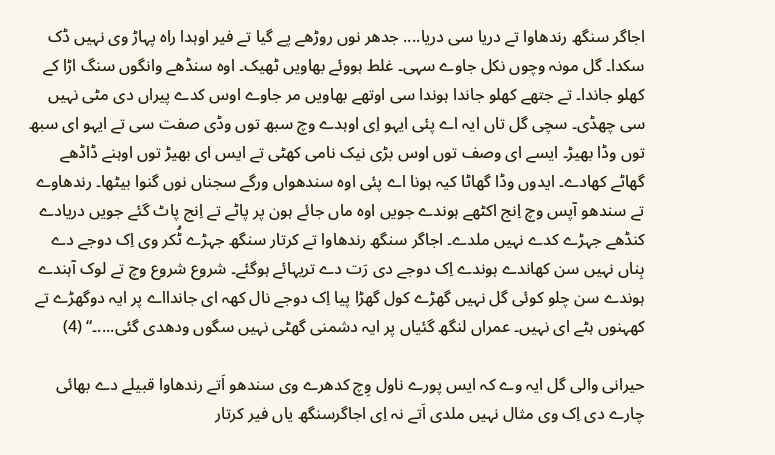اجاگر سنگھ رندھاوا تے دریا سی دریا.... جدھر نوں روڑھے پے گیا تے فیر اوہدا راہ پہاڑ وی نہیں ڈک سکدا۔ گل مونہ وچوں نکل جاوے سہی۔ غلط ہووئے بھاویں ٹھیک۔ اوہ سنڈھے وانگوں سنگ اڑا کے کھلو جاندا۔ تے جتھے کھلو جاندا ہوندا سی اوتھے بھاویں مر جاوے اوس کدے پیراں دی مٹی نہیں سی چھڈی۔ سچی گل تاں ایہ اے پئی ایہو اِی اوہدے وچ سبھ توں وڈی صفت سی تے ایہو ای سبھ توں وڈا بھیڑ۔ ایسے ای وصف توں اوس بڑی نیک نامی کھٹی تے ایس ای بھیڑ توں اوہنے ڈاڈھے گھاٹے کھادے۔ ایدوں وڈا گھاٹا کیہ ہونا اے پئی اوہ سندھواں ورگے سجناں نوں گنوا بیٹھا۔ رندھاوے تے سندھو آپس وچ اِنج اکٹھے ہوندے جویں اوہ ماں جائے ہون پر پاٹے تے اِنج پاٹ گئے جویں دریادے کنڈھے جہڑے کدے نہیں ملدے۔ اجاگر سنگھ رندھاوا تے کرتار سنگھ جہڑے ٹُکر وی اِک دوجے دے بِناں نہیں سن کھاندے ہوندے اِک دوجے دی رَت دے تریہائے ہوگئے۔ شروع شروع وچ تے لوک آہندے ہوندے سن چلو کوئی گل نہیں گھڑے کول گھڑا پیا اِک دوجے نال کھہ ای جاندااے پر ایہ دوگھڑے تے کھہنوں ہٹے ای نہیں۔ عمراں لنگھ گئیاں پر ایہ دشمنی گھٹی نہیں سگوں ودھدی گئی....۔“ (4)

حیرانی والی گل ایہ وے کہ ایس پورے ناول وِچ کدھرے وی سندھو اَتے رندھاوا قبیلے دے بھائی چارے دی اِک وی مثال نہیں ملدی اَتے نہ اِی اجاگرسنگھ یاں فیر کرتار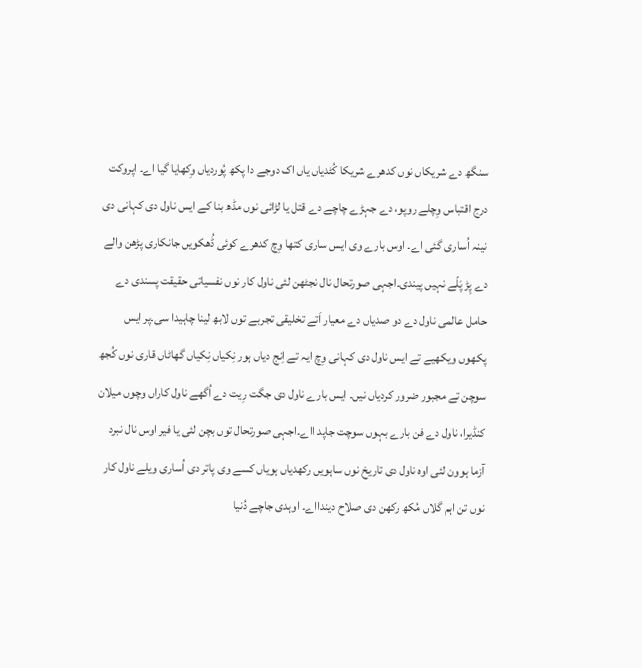سنگھ دے شریکاں نوں کدھرے شریکا کُٹدیاں یاں اک دوجے دا پکھ پُوردیاں وِکھایا گیا اے۔ اپروکت درج اقتباس وِچلے روپو، دے جہڑے چاچے دے قتل یا لڑائی نوں مڈھ بنا کے ایس ناول دی کہانی دی نینہ اُساری گئی اے۔ اوس بارے وی ایس ساری کتھا وِچ کدھرے کوئی ڈُھکویں جانکاری پڑھن والے دے پِڑ پَلّے نہیں پیندی۔اجہی صورتحال نال نجٹھن لئی ناول کار نوں نفسیاتی حقیقت پسندی دے حامل عالمی ناول دے دو صدیاں دے معیار اَتے تخلیقی تجربے توں لابھ لینا چاہیدا سی۔پر ایس پکھوں ویکھیے تے ایس ناول دی کہانی وِچ ایہ تے اِنج دیاں ہور نِکیاں نِکیاں گھاٹاں قاری نوں کُجھ سوچن تے مجبور ضرور کردیاں نیں۔ ایس بارے ناول دی جگت رِیت دے اُگھے ناول کاراں وچوں میلان کنڈیرا، ناول دے فن بارے بہوں سوچت جاپد ااے۔اجہی صورتحال توں بچن لئی یا فیر اوس نال نبرد آزما ہوون لئی اوہ ناول دی تاریخ نوں ساہویں رکھدیاں ہویاں کسے وی پاتر دی اُساری ویلے ناول کار نوں تن اہم گلاں مُکھ رکھن دی صلاح دیندااے۔ اوہدی جاچے دُنیا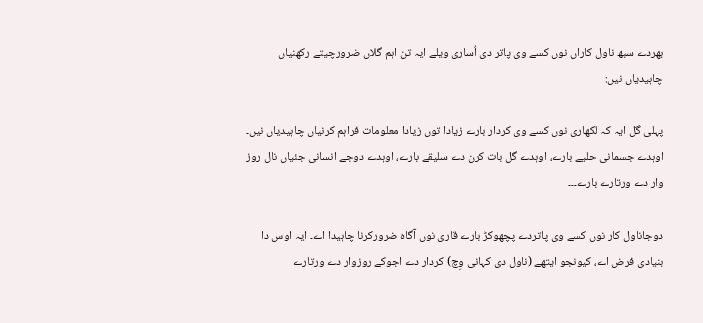بھردے سبھ ناول کاراں نوں کسے وی پاتر دی اُساری ویلے ایہ تن اہم گلاں ضرورچیتے رکھنیاں چاہیدیاں نیں:

پہلی گل ایہ کہ لکھاری نوں کسے وی کردار بارے زیادا توں زیادا معلومات فراہم کرنیاں چاہیدیاں نیں۔ اوہدے جسمانی حلیے بارے، اوہدے گل بات کرن دے سلیقے بارے، اوہدے دوجے انسانی جئیاں نال روز وار دے ورتارے بارے۔۔۔

دوجاناول کار نوں کسے وی پاتردے پچھوکڑ بارے قاری نوں آگاہ ضرورکرنا چاہیدا اے۔ ایہ اوس دا بنیادی فرض اے، کیونجو ایتھے (ناول دی کہانی وِچ) کردار دے اجوکے روزوار دے ورتارے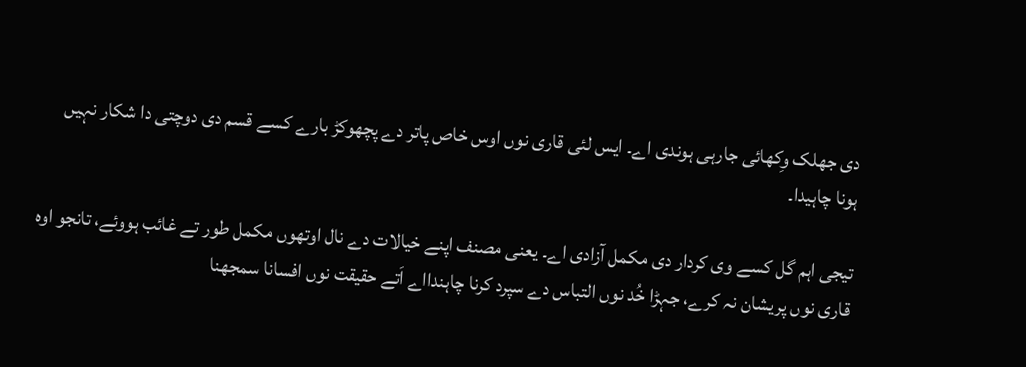دی جھلک وِکھائی جارہی ہوندی اے۔ ایس لئی قاری نوں اوس خاص پاتر دے پچھوکڑ بارے کسے قسم دی دوچتی دا شکار نہیں ہونا چاہیدا۔

تیجی اہم گل کسے وی کردار دی مکمل آزادی اے۔ یعنی مصنف اپنے خیالات دے نال اوتھوں مکمل طور تے غائب ہووئے، تانجو اوہ قاری نوں پریشان نہ کرے، جہڑا خُد نوں التباس دے سپرد کرنا چاہندااے اَتے حقیقت نوں افسانا سمجھنا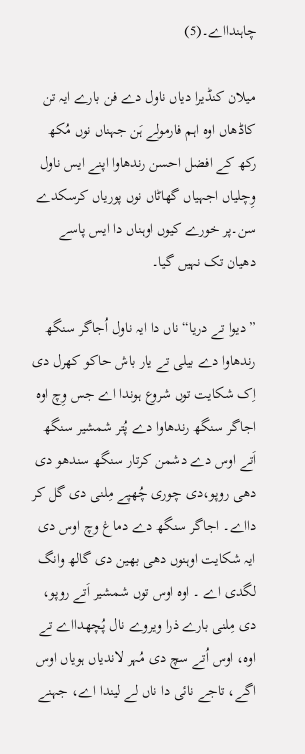چاہندااے۔(5)

میلان کنڈیرا دیاں ناول دے فن بارے ایہ تن کاڈھاں اوہ اہم فارمولے ہَن جہناں نوں مُکھ رکھ کے افضل احسن رندھاوا اپنے ایس ناول وِچلیاں اجہیاں گھاٹاں نوں پوریاں کرسکدے سن۔پر خورے کیوں اوہناں دا ایس پاسے دھیان تک نہیں گیا۔

”دیوا تے دریا“ ناں دا ایہ ناول اُجاگر سنگھ رندھاوا دے بیلی تے یار باش حاکو کھرل دی اِک شکایت توں شروع ہوندا اے جس وِچ اوہ اجاگر سنگھ رندھاوا دے پُتر شمشیر سنگھ اَتے اوس دے دشمن کرتار سنگھ سندھو دی دھی روپو،دی چوری چُھپے مِلنی دی گل کر دااے۔ اجاگر سنگھ دے دماغ وچ اوس دی ایہ شکایت اوہنوں دھی بھین دی گالھ وانگ لگدی اے ۔ اوہ اوس توں شمشیر اَتے روپو، دی مِلنی بارے ذرا ویروے نال پُچھدااے تے اوہ، اوس اُتے سچ دی مُہر لاندیاں ہویاں اوس اگے، تاجے نائی دا ناں لے لیندا اے، جہنے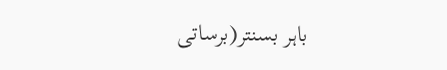باہر بسنتر(برساتی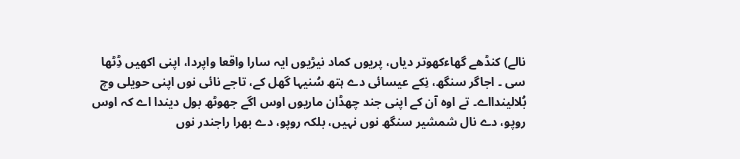نالے) کنڈھے گھاءکھوتر دیاں، پریوں کماد نیڑیوں ایہ سارا واقعا واپردا، اپنی اکھیں ڈِٹھا سی ۔ اجاگر سنگھ، نِکے عیسائی دے ہتھ سُنیہا گھل کے، تاجے نائی نوں اپنی حویلی وچ بُلالیندااے۔ تے اوہ آن کے اپنی جند چھڈان ماریوں اوس اگے جھوٹھ بول دیندا اے کہ اوس روپو، دے نال شمشیر سنگھ نوں نہیں، بلکہ روپو، دے بھرا راجندر نوں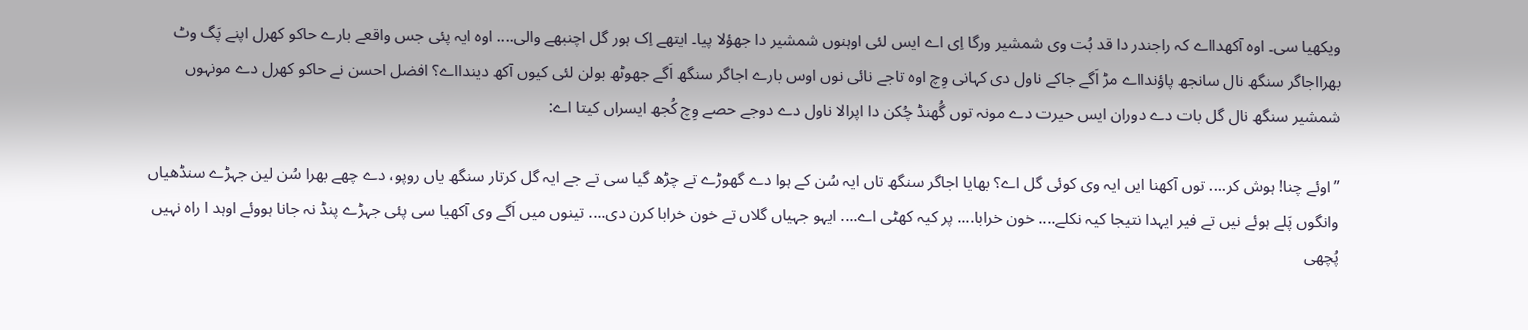ویکھیا سی۔ اوہ آکھدااے کہ راجندر دا قد بُت وی شمشیر ورگا اِی اے ایس لئی اوہنوں شمشیر دا جھؤلا پیا۔ ایتھے اِک ہور گل اچنبھے والی.... اوہ ایہ پئی جس واقعے بارے حاکو کھرل اپنے پَگ وٹ بھرااجاگر سنگھ نال سانجھ پاؤندااے مڑ اَگے جاکے ناول دی کہانی وِچ اوہ تاجے نائی نوں اوس بارے اجاگر سنگھ اَگے جھوٹھ بولن لئی کیوں آکھ دیندااے؟ افضل احسن نے حاکو کھرل دے مونہوں شمشیر سنگھ نال گل بات دے دوران ایس حیرت دے مونہ توں گُھنڈ چُکن دا اپرالا ناول دے دوجے حصے وِچ کُجھ ایسراں کیتا اے:

”اوئے چنا! ہوش کر.... توں آکھنا ایں ایہ وی کوئی گل اے؟ بھایا اجاگر سنگھ تاں ایہ سُن کے ہوا دے گھوڑے تے چڑھ گیا سی تے جے ایہ گل کرتار سنگھ یاں روپو، دے چھے بھرا سُن لین جہڑے سنڈھیاں وانگوں پَلے ہوئے نیں تے فیر ایہدا نتیجا کیہ نکلے.... خون خرابا.... پر کیہ کھٹی اے.... ایہو جہیاں گلاں تے خون خرابا کرن دی.... تینوں میں اَگے وی آکھیا سی پئی جہڑے پنڈ نہ جانا ہووئے اوہد ا راہ نہیں پُچھی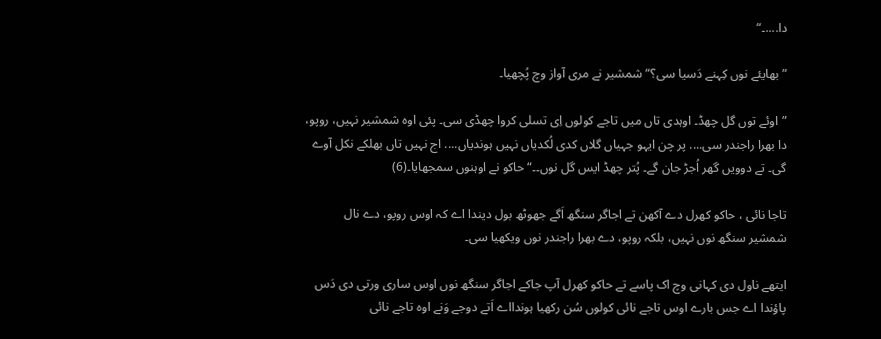دا....۔“

”بھایئے نوں کِہنے دَسیا سی؟“ شمشیر نے مری آواز وچ پُچھیا۔

”اوئے توں گل چھڈ۔ اوہدی تاں میں تاجے کولوں اِی تسلی کروا چھڈی سی۔ پئی اوہ شمشیر نہیں، روپو، دا بھرا راجندر سی.... پر چن ایہو جہیاں گلاں کدی لُکدیاں نہیں ہوندیاں.... اج نہیں تاں بھلکے نکل آوے گی۔ تے دوویں گھر اُجڑ جان گے۔ پُتر چھڈ ایس گل نوں۔۔“ حاکو نے اوہنوں سمجھایا۔(6)

تاجا نائی ، حاکو کھرل دے آکھن تے اجاگر سنگھ اَگے جھوٹھ بول دیندا اے کہ اوس روپو، دے نال شمشیر سنگھ نوں نہیں، بلکہ روپو، دے بھرا راجندر نوں ویکھیا سی۔

ایتھے ناول دی کہانی وچ اک پاسے تے حاکو کھرل آپ جاکے اجاگر سنگھ نوں اوس ساری ورتی دی دَس پاؤندا اے جس بارے اوس تاجے نائی کولوں سُن رکھیا ہوندااے اَتے دوجے وَنے اوہ تاجے نائی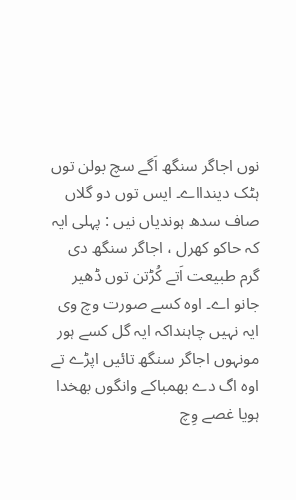نوں اجاگر سنگھ اَگے سچ بولن توں ہٹک دیندااے۔ ایس توں دو گلاں صاف سدھ ہوندیاں نیں : پہلی ایہ کہ حاکو کھرل ، اجاگر سنگھ دی گرم طبیعت اَتے کُڑتن توں ڈھیر جانو اے۔ اوہ کسے صورت وچ وی ایہ نہیں چاہنداکہ ایہ گل کسے ہور مونہوں اجاگر سنگھ تائیں اپڑے تے اوہ اگ دے بھمباکے وانگوں بھخدا ہویا غصے وِچ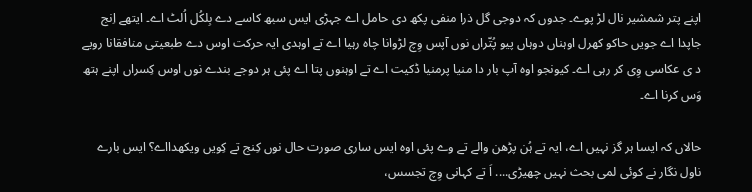اپنے پتر شمشیر نال لڑ پوے۔ جدوں کہ دوجی گل ذرا منفی پکھ دی حامل اے جہڑی ایس سبھ کاسے دے بِلکُل اُلٹ اے۔ ایتھے اِنج جاپدا اے جویں حاکو کھرل اوہناں دوہاں پیو پُتّراں نوں آپس وِچ لڑوانا چاہ رہیا اے تے اوہدی ایہ حرکت اوس دے طبعیتی منافقانا رویے د ی عکاسی وِی کر رہی اے۔ کیونجو اوہ آپ بار دا منیا پرمنیا ڈکیت اے تے اوہنوں پتا اے پئی ہر دوجے بندے نوں اوس کِسراں اپنے ہتھ وَس کرنا اے۔

حالاں کہ ایسا ہر گز نہیں اے، ایہ تے ہُن پڑھن والے تے وے پئی اوہ ایس ساری صورت حال نوں کِنج تے کِویں ویکھدااے؟ ایس بارے ناول نگار نے کوئی لمی بحث نہیں چھیڑی.... اَ تے کہانی وِچ تجسس،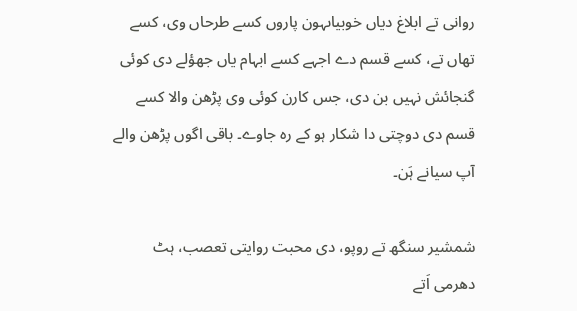روانی تے ابلاغ دیاں خوبیاںہون پاروں کسے طرحاں وی، کسے تھاں تے، کسے قسم دے اجہے کسے ابہام یاں جھؤلے دی کوئی گنجائش نہیں بن دی، جس کارن کوئی وی پڑھن والا کسے قسم دی دوچتی دا شکار ہو کے رہ جاوے۔ باقی اگوں پڑھن والے آپ سیانے ہَن۔

شمشیر سنگھ تے روپو، دی محبت روایتی تعصب، ہٹ دھرمی اَتے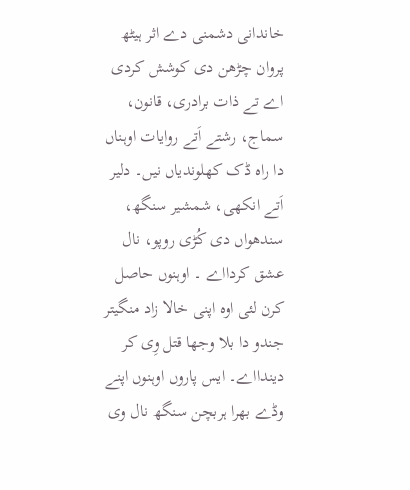خاندانی دشمنی دے اثر ہیٹھ پروان چڑھن دی کوشش کردی اے تے ذات برادری، قانون، سماج، رشتے اَتے روایات اوہناں دا راہ ڈک کھلوندیاں نیں۔ دلیر اَتے انکھی، شمشیر سنگھ، سندھواں دی کُڑی روپو، نال عشق کردااے ۔ اوہنوں حاصل کرن لئی اوہ اپنی خالا زاد منگیتر جندو دا بلا وجھا قتل وِی کر دیندااے۔ ایس پاروں اوہنوں اپنے وڈے بھرا ہربچن سنگھ نال وی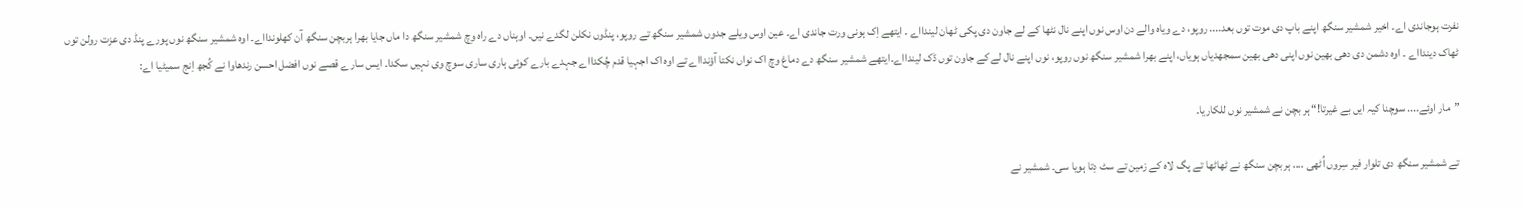نفرت ہوجاندی اے۔ اخیر شمشیر سنگھ اپنے باپ دی موت توں بعد.... روپو، دے ویاہ والے دن اوس نوں اپنے نال نٹھا کے لے جاون دی پکی ٹھان لیندااے ۔ ایتھے اِک ہونی ورت جاندی اے۔ عین اوس ویلے جدوں شمشیر سنگھ تے روپو، پنڈوں نکلن لگدے نیں۔ اوہناں دے راہ وِچ شمشیر سنگھ دا ماں جایا بھرا ہربچن سنگھ آن کھلوندااے۔ اوہ شمشیر سنگھ نوں پورے پنڈ دی عزت رولن توں ٹھاک دیندااے ۔ اوہ دشمن دی دھی بھین نوں اپنی دھی بھین سمجھدیاں ہویاں، اپنے بھرا شمشیر سنگھ نوں روپو، نوں اپنے نال لے کے جاون توں ڈک لیندااے۔ایتھے شمشیر سنگھ دے دماغ وچ اک نواں نکتا آؤندااے تے اوہ اک اجہیا قدم چُکدااے جہدے بارے کوئی ہاری ساری سوچ وی نہیں سکدا۔ ایس سارے قصے نوں افضل احسن رندھاوا نے کُجھ اِنج سمیٹیا اے:

”مار اوئے.... سوچنا کیہ ایں بے غیرتا!“ ہر بچن نے شمشیر نوں للکاریا۔

تے شمشیر سنگھ دی تلوار فیر سِروں اُٹھی .... ہربچن سنگھ نے ٹھاٹھا تے پگ لاہ کے زمین تے سٹ دِتا ہویا سی۔ شمشیر نے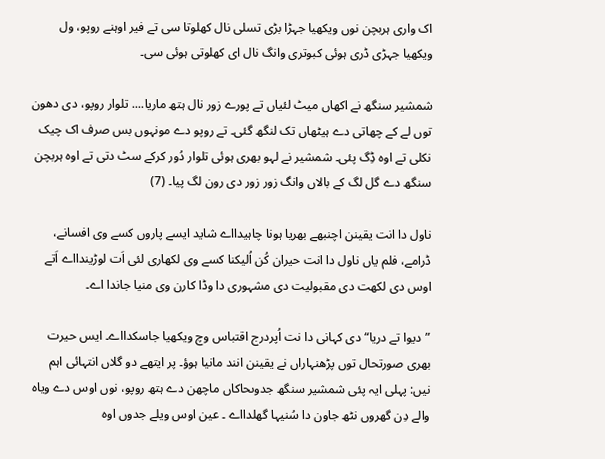اک واری ہربچن نوں ویکھیا جہڑا بڑی تسلی نال کھلوتا سی تے فیر اوہنے روپو، ول ویکھیا جہڑی ڈری ہوئی کبوتری وانگ نال ای کھلوتی ہوئی سی۔

شمشیر سنگھ نے اکھاں میٹ لئیاں تے پورے زور نال ہتھ ماریا.... تلوار روپو، دی دھون توں لے کے چھاتی دے ہیٹھاں تک لنگھ گئی۔ تے روپو دے مونہوں بس صرف اک چیک نکلی تے اوہ ڈِگ پئی۔ شمشیر نے لہو بھری ہوئی تلوار دُور کرکے سٹ دتی تے اوہ ہربچن سنگھ دے گل لگ کے بالاں وانگ زور زور دی رون لگ پیا۔ (7)

ناول دا انت یقینن اچنبھے بھریا ہونا چاہیدااے شاید ایسے پاروں کسے وی افسانے، ڈرامے، فلم یاں ناول دا انت حیران کُن اُلیکنا کسے وی لکھاری لئی اَت لوڑیندااے اَتے اوس دی لکھت دی مقبولیت دی مشہوری دا وڈا کارن وی منیا جاندا اے۔

”دیوا تے دریا“ دی کہانی دا نت اُپردرج اقتباس وچ ویکھیا جاسکدااے۔ ایس حیرت بھری صورتحال توں پڑھنہاراں نے یقینن انند مانیا ہوؤ۔ پر ایتھے دو گلاں انتہائی اہم نیں: پہلی ایہ پئی شمشیر سنگھ جدوںحاکاں ماچھن دے ہتھ روپو، نوں اوس دے ویاہ والے دِن گھروں نٹھ جاون دا سُنیہا گھلدااے ۔ عین اوس ویلے جدوں اوہ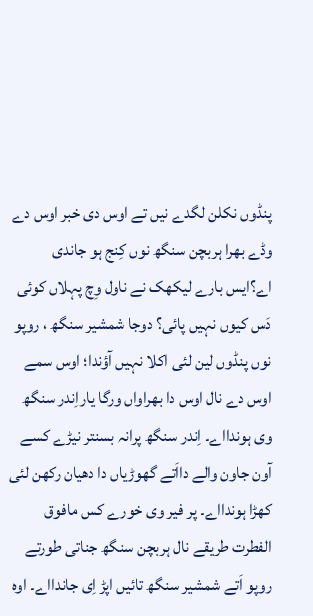پنڈوں نکلن لگدے نیں تے اوس دی خبر اوس دے وڈے بھرا ہربچن سنگھ نوں کِنج ہو جاندی اے؟ایس بارے لیکھک نے ناول وِچ پہلاں کوئی دَس کیوں نہیں پائی؟ دوجا شمشیر سنگھ ، روپو نوں پنڈوں لین لئی اکلا نہیں آؤندا؛ اوس سمے اوس دے نال اوس دا بھراواں ورگا یاراِندر سنگھ وی ہوندااے۔ اِندر سنگھ پرانہ بسنتر نیڑے کسے آون جاون والے دااَتے گھوڑیاں دا دھیان رکھن لئی کھڑا ہوندااے۔ پر فیر وی خورے کس مافوق الفطرت طریقے نال ہربچن سنگھ جناتی طورتے روپو اَتے شمشیر سنگھ تائیں اپڑ اِی جاندااے۔ اوہ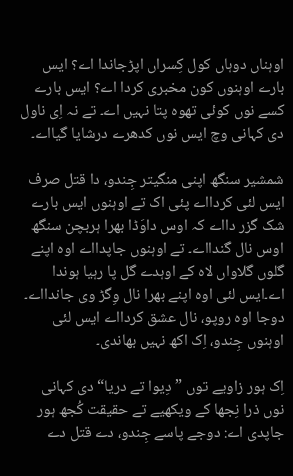اوہناں دوہاں کول کِسراں اپڑجاندا اے؟ ایس بارے اوہنوں کون مخبری کردا اے؟ ایس بارے کسے نوں کوئی تھوہ پتا نہیں اے۔ تے نہ اِی ناول دی کہانی وچ ایس نوں کدھرے درشایا گیااے۔

شمشیر سنگھ اپنی منگیتر جِندو، دا قتل صرف ایس لئی کردااے پئی اک تے اوہنوں ایس بارے شک گزر دااے کہ اوس داوَڈا بھرا ہربچن سنگھ اوس نال گندااے۔ تے اوہنوں جاپدااے اوہ اپنے گلوں گلاواں لاہ کے اوہدے گل پا رہیا ہوندا اے۔ایس لئی اوہ اپنے بھرا نال وِگڑ وی جاندااے۔ دوجا اوہ روپو، نال عشق کردااے ایس لئی اوہنوں جِندو، اِک اکھ نہیں بھاندی۔

اِک ہور زاویے توں ”دِیوا تے دریا“ دی کہانی نوں ذرا نِجھا کے ویکھیے تے حقیقت کُجھ ہور جاپدی اے: دوجے پاسے جِندو، دے قتل دے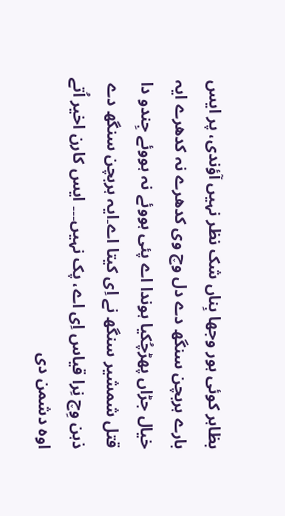بظاہر کوئی ہور وجھا بِناں شک نظر نہیں آؤندی، پر ایس بارے ہربچن سنگھ دے دل وچ وی کدھرے نہ کدھرے ایہ خیال جڑاں پھڑچُکیا ہوندا اے پئی ہووئے نہ ہووئے جِندو دا قتل شمشیر سنگھ نے اِی کیتا اے۔ایہ ہربچن سنگھ دے ذہن وِچ نِرا قیاس اِی اے، پک نہیں۔۔۔ ایس کارن اخیر اُتے اوہ دشمن دی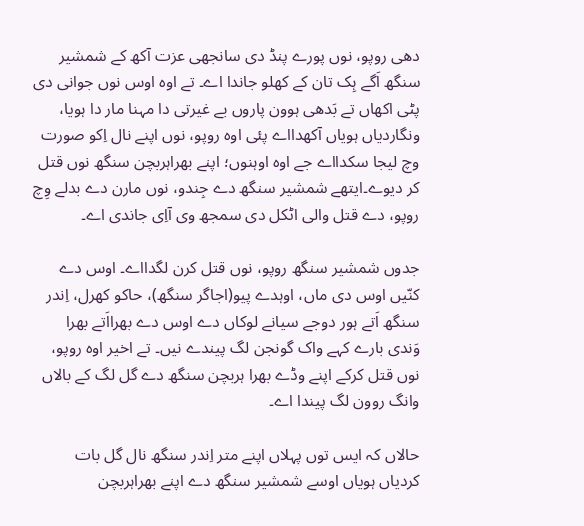دھی روپو، نوں پورے پنڈ دی سانجھی عزت آکھ کے شمشیر سنگھ اَگے ہِک تان کے کھلو جاندا اے۔ تے اوہ اوس نوں جوانی دی پٹی اکھاں تے بَدھی ہوون پاروں بے غیرتی دا مہنا مار دا ہویا، ونگاردیاں ہویاں آکھدااے پئی اوہ روپو، نوں اپنے نال اِکو صورت وچ لیجا سکدااے جے اوہ اوہنوں؛ اپنے بھراہربچن سنگھ نوں قتل کر دیوے۔ایتھے شمشیر سنگھ دے جِندو، نوں مارن دے بدلے وِچ روپو، دے قتل والی اٹکل دی سمجھ وی آاِی جاندی اے۔

جدوں شمشیر سنگھ روپو، نوں قتل کرن لگدااے۔ اوس دے کنّیں اوس دی ماں، اوہدے پیو(اجاگر سنگھ)، حاکو کھرل، اِندر سنگھ اَتے ہور دوجے سیانے لوکاں دے اوس دے بھرااَتے بھرا وَندی بارے کہے واک گونجن لگ پیندے نیں۔ تے اخیر اوہ روپو، نوں قتل کرکے اپنے وڈے بھرا ہربچن سنگھ دے گل لگ کے بالاں وانگ روون لگ پیندا اے۔

حالاں کہ ایس توں پہلاں اپنے متر اِندر سنگھ نال گل بات کردیاں ہویاں اوسے شمشیر سنگھ دے اپنے بھراہربچن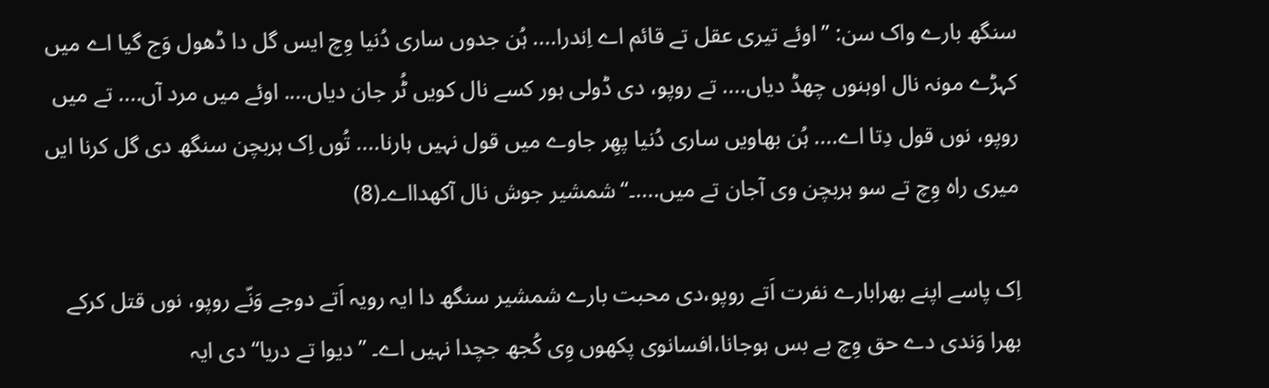سنگھ بارے واک سن: ”اوئے تیری عقل تے قائم اے اِندرا.... ہُن جدوں ساری دُنیا وِچ ایس گل دا ڈھول وَج گیا اے میں کہڑے مونہ نال اوہنوں چھڈ دیاں.... تے روپو، دی ڈولی ہور کسے نال کویں ٹُر جان دیاں.... اوئے میں مرد آں.... تے میں روپو، نوں قول دِتا اے.... ہُن بھاویں ساری دُنیا پھِر جاوے میں قول نہیں ہارنا.... تُوں اِک ہربچن سنگھ دی گل کرنا ایں میری راہ وِچ تے سو ہربچن وی آجان تے میں....۔“ شمشیر جوش نال آکھدااے۔(8)

اِک پاسے اپنے بھرابارے نفرت اَتے روپو،دی محبت بارے شمشیر سنگھ دا ایہ رویہ اَتے دوجے وَنّے روپو، نوں قتل کرکے بھرا وَندی دے حق وِچ بے بس ہوجانا،افسانوی پکھوں وِی کُجھ جچدا نہیں اے۔ ”دیوا تے دریا“ دی ایہ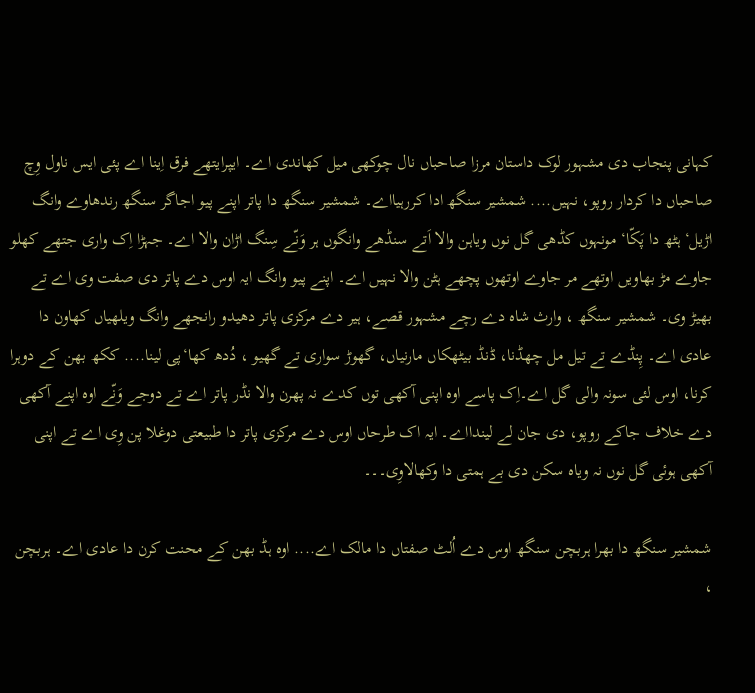کہانی پنجاب دی مشہور لوک داستان مرزا صاحباں نال چوکھی میل کھاندی اے۔ ایپرایتھے فرق اِینا اے پئی ایس ناول وِچ صاحباں دا کردار روپو، نہیں.... شمشیر سنگھ ادا کررہیااے۔ شمشیر سنگھ دا پاتر اپنے پیو اجاگر سنگھ رندھاوے وانگ اڑیل‘ ہٹھ دا پَکّا‘ مونہوں کڈھی گل نوں ویاہن والا اَتے سنڈھے وانگوں ہر وَنّے سِنگ اڑان والا اے۔ جہڑا اِک واری جتھے کھلو جاوے مڑ بھاویں اوتھے مر جاوے اوتھوں پچھے ہٹن والا نہیں اے۔ اپنے پیو وانگ ایہ اوس دے پاتر دی صفت وی اے تے بھیڑ وی۔ شمشیر سنگھ ، وارث شاہ دے رچے مشہور قصے، ہیر دے مرکزی پاتر دھیدو رانجھے وانگ ویلھیاں کھاون دا عادی اے۔ پِنڈے تے تیل مل چھڈنا، ڈنڈ بیٹھکاں مارنیاں، گھوڑ سواری تے گھیو ، دُدھ کھا‘پی لینا.... ککھ بھن کے دوہرا کرنا، اوس لئی سونہ والی گل اے۔اِک پاسے اوہ اپنی آکھی توں کدے نہ پھرن والا نڈر پاتر اے تے دوجے وَنّے اوہ اپنے آکھی دے خلاف جاکے روپو، دی جان لے لیندااے۔ ایہ اک طرحاں اوس دے مرکزی پاتر دا طبیعتی دوغلا پن وِی اے تے اپنی آکھی ہوئی گل نوں نہ ویاہ سکن دی بے ہمتی دا وکھالاوِی۔۔۔

شمشیر سنگھ دا بھرا ہربچن سنگھ اوس دے اُلٹ صفتاں دا مالک اے.... اوہ ہڈ بھن کے محنت کرن دا عادی اے۔ ہربچن ،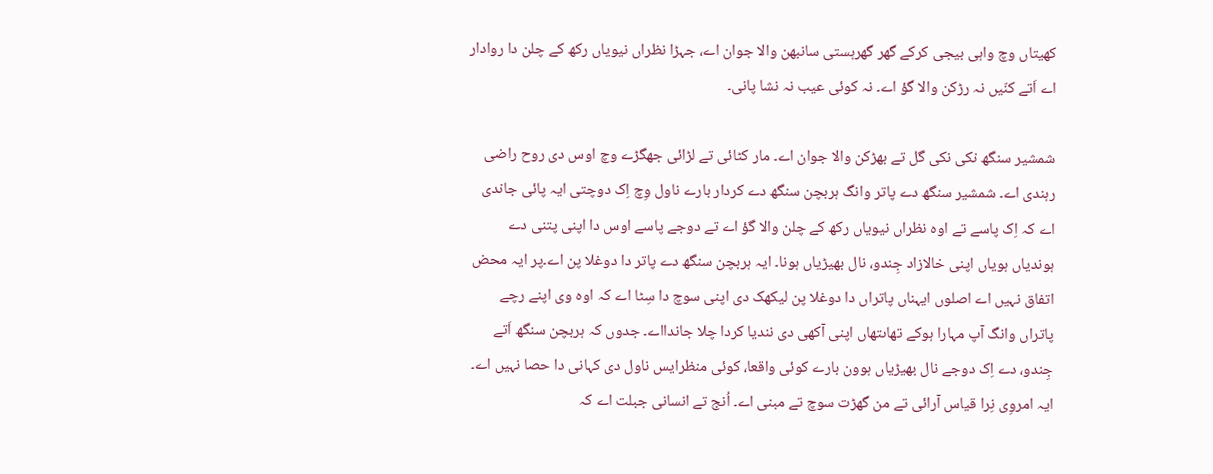کھیتاں وچ واہی بیجی کرکے گھر گھرہستی سانبھن والا جوان اے، جہڑا نظراں نیویاں رکھ کے چلن دا روادار اے اَتے کنّیں نہ رڑکن والا گؤ اے۔ نہ کوئی عیب نہ نشا پانی۔

شمشیر سنگھ نکی نکی گل تے بھڑکن والا جوان اے۔ مار کٹائی تے لڑائی جھگڑے وچ اوس دی روح راضی رہندی اے۔ شمشیر سنگھ دے پاتر وانگ ہربچن سنگھ دے کردار بارے ناول وِچ اِک دوچتی ایہ پائی جاندی اے کہ اِک پاسے تے اوہ نظراں نیویاں رکھ کے چلن والا گؤ اے تے دوجے پاسے اوس دا اپنی پتنی دے ہوندیاں ہویاں اپنی خالازاد جِندو، نال بھیڑیاں ہونا۔ ایہ ہربچن سنگھ دے پاتر دا دوغلا پن اے۔پر ایہ محض اتفاق نہیں اے اصلوں ایہناں پاتراں دا دوغلا پن لیکھک دی اپنی سوچ دا سِٹا اے کہ اوہ وی اپنے رچے پاتراں وانگ آپ مہارا ہوکے تھاںتھاں اپنی آکھی دی نندیا کردا چلا جاندااے۔ جدوں کہ ہربچن سنگھ اَتے جِندو، دے اِک دوجے نال بھیڑیاں ہوون بارے کوئی واقعا، کوئی منظرایس ناول دی کہانی دا حصا نہیں اے۔ ایہ امروِی نِرا قیاس آرائی تے من گھڑت سوچ تے مبنی اے۔ اُنج تے انسانی جبلت اے کہ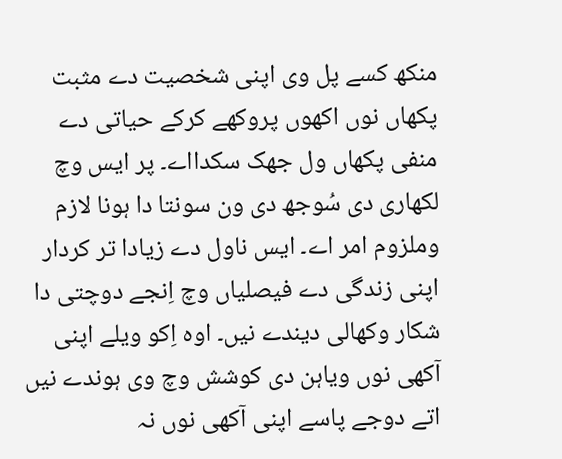منکھ کسے پل وی اپنی شخصیت دے مثبت پکھاں نوں اکھوں پروکھے کرکے حیاتی دے منفی پکھاں ول جھک سکدااے۔ پر ایس وچ لکھاری دی سُوجھ دی ون سونتا دا ہونا لازم وملزوم امر اے۔ ایس ناول دے زیادا تر کردار اپنی زندگی دے فیصلیاں وچ اِنجے دوچتی دا شکار وکھالی دیندے نیں۔ اوہ اِکو ویلے اپنی آکھی نوں ویاہن دی کوشش وچ وی ہوندے نیں اتے دوجے پاسے اپنی آکھی نوں نہ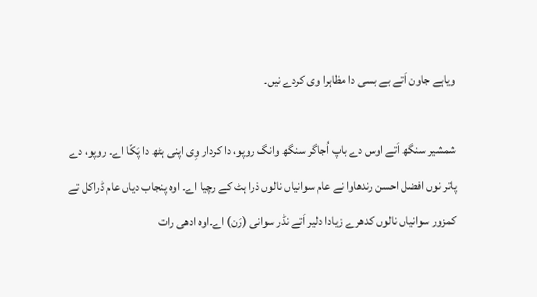ویاہے جاون اَتے بے بسی دا مظاہرا وی کردے نیں۔

شمشیر سنگھ اَتے اوس دے باپ اُجاگر سنگھ وانگ روپو، دا کردار وِی اپنی ہٹھ دا پَکّا اے۔ روپو، دے پاتر نوں افضل احسن رندھاوا نے عام سوانیاں نالوں ذرا ہٹ کے رچیا اے۔ اوہ پنجاب دیاں عام ڈراکل تے کمزور سوانیاں نالوں کدھرے زیادا دلیر اَتے نڈر سوانی (رَن) اے۔اوہ ادھی رات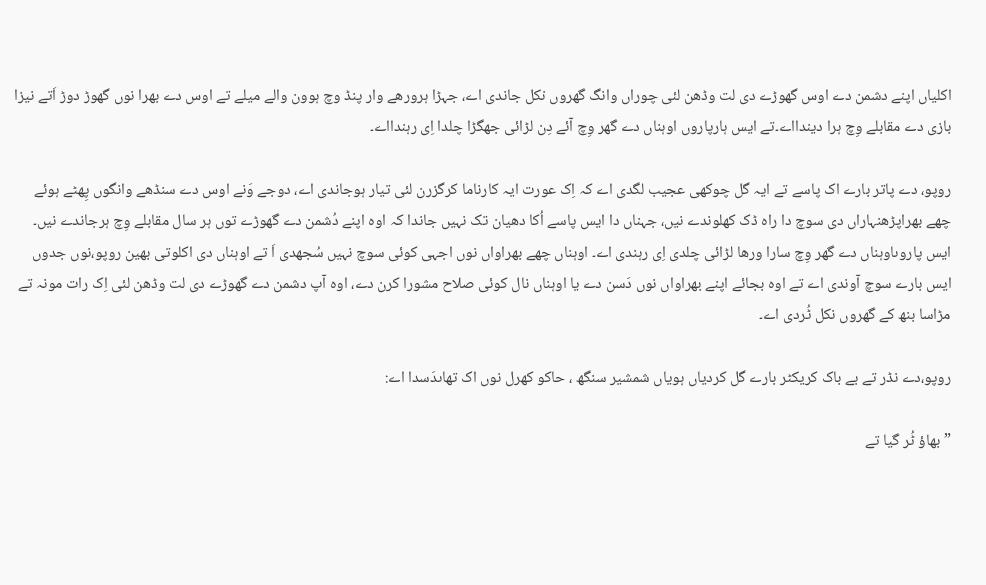اکلیاں اپنے دشمن دے اوس گھوڑے دی لت وڈھن لئی چوراں وانگ گھروں نکل جاندی اے، جہڑا ہرورھے وار پنڈ وچ ہوون والے میلے تے اوس دے بھرا نوں گھوڑ دوڑ اَتے نیزا بازی دے مقابلے وِچ ہرا دیندااے۔تے ایس ہارپاروں اوہناں دے گھر وِچ آئے دِن لڑائی جھگڑا چلدا اِی رہندااے۔

روپو، دے پاتر بارے اک پاسے تے ایہ گل چوکھی عجیب لگدی اے کہ اِک عورت ایہ کارناما کرگزرن لئی تیار ہوجاندی اے، دوجے وَنے اوس دے سنڈھے وانگوں پِھٹے ہوئے چھے بھراپڑھنہاراں دی سوچ دا راہ ڈک کھلوندے نیں، جہناں دا ایس پاسے اُکا دھیان تک نہیں جاندا کہ اوہ اپنے دُشمن دے گھوڑے توں ہر سال مقابلے وِچ ہرجاندے نیں۔ ایس پاروںاوہناں دے گھر وِچ سارا ورھا لڑائی چلدی اِی رہندی اے۔ اوہناں چھے بھراواں نوں اجہی کوئی سوچ نہیں سُجھدی اَ تے اوہناں دی اکلوتی بھین روپو،نوں جدوں ایس بارے سوچ آوندی اے تے اوہ بجائے اپنے بھراواں نوں دَسن دے یا اوہناں نال کوئی صلاح مشورا کرن دے، اوہ آپ دشمن دے گھوڑے دی لت وڈھن لئی اِک رات مونہ تے مڑاسا بنھ کے گھروں نکل ٹُردی اے۔

روپو،دے نڈر تے بے باک کریکٹر بارے گل کردیاں ہویاں شمشیر سنگھ ، حاکو کھرل نوں اک تھاںدَسدا اے:

”بھاؤ ٹُر گیا تے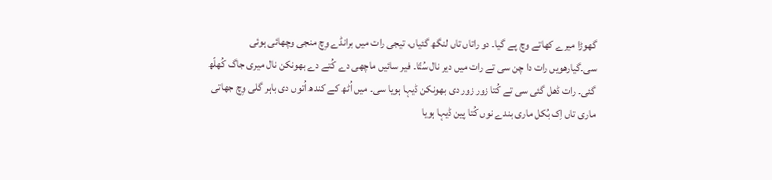گھوڑا میرے کھاتے وچ پے گیا۔ دو راتاں تاں لنگھ گئیاں، تیجی رات میں برانڈے وِچ منجی وچھائی ہوئی سی۔گیارھویں رات دا چن سی تے رات میں دیر نال سُتّا۔ فیر سائیں ماچھی دے کُتے دے بھونکن نال میری جاگ کُھلّھ گئی۔ رات ڈھل گئی سی تے کُتا زور زور دی بھونکن ڈیہا ہویا سی۔ میں اُٹھ کے کندھ اُتوں دی باہر گلی وِچ جھاتی ماری تاں اِک بُکل ماری بندے نوں کُتا پین ڈیہا ہویا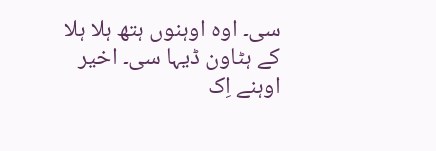سی۔ اوہ اوہنوں ہتھ ہلا ہلا کے ہٹاون ڈیہا سی۔ اخیر اوہنے اِک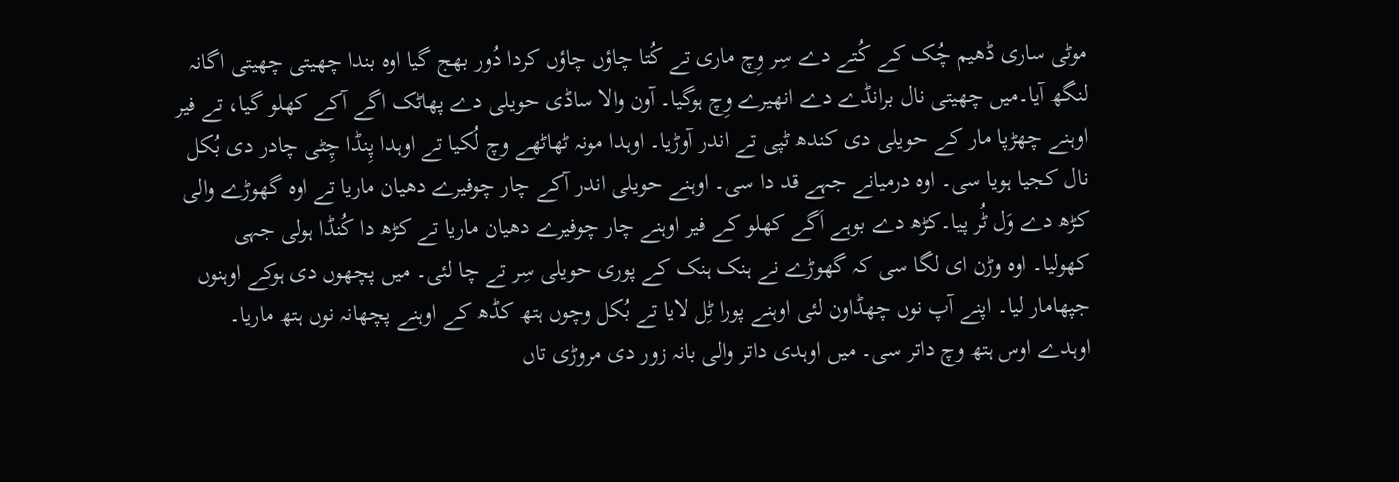موٹی ساری ڈھیم چُک کے کُتے دے سِر وِچ ماری تے کُتا چاؤں چاؤں کردا دُور بھج گیا اوہ بندا چھیتی چھیتی اگانہ لنگھ آیا۔میں چھیتی نال برانڈے دے انھیرے وِچ ہوگیا۔ آون والا ساڈی حویلی دے پھاٹک اگے آکے کھلو گیا، تے فیر اوہنے چھڑپا مار کے حویلی دی کندھ ٹپی تے اندر آوڑیا۔ اوہدا مونہ ٹھاٹھے وچ لُکیا تے اوہدا پِنڈا چِٹی چادر دی بُکل نال کجیا ہویا سی۔ اوہ درمیانے جہے قد دا سی۔ اوہنے حویلی اندر آکے چار چوفیرے دھیان ماریا تے اوہ گھوڑے والی کڑھ دے وَل ٹُر پیا۔کڑھ دے بوہے اَگے کھلو کے فیر اوہنے چار چوفیرے دھیان ماریا تے کڑھ دا کُنڈا ہولی جہی کھولیا۔ اوہ وڑن ای لگا سی کہ گھوڑے نے ہنک ہنک کے پوری حویلی سِر تے چا لئی۔ میں پچھوں دی ہوکے اوہنوں جپھامار لیا۔ اپنے آپ نوں چھڈاون لئی اوہنے پورا ٹِل لایا تے بُکل وچوں ہتھ کڈھ کے اوہنے پچھانہ نوں ہتھ ماریا۔ اوہدے اوس ہتھ وچ داتر سی۔ میں اوہدی داتر والی بانہ زور دی مروڑی تاں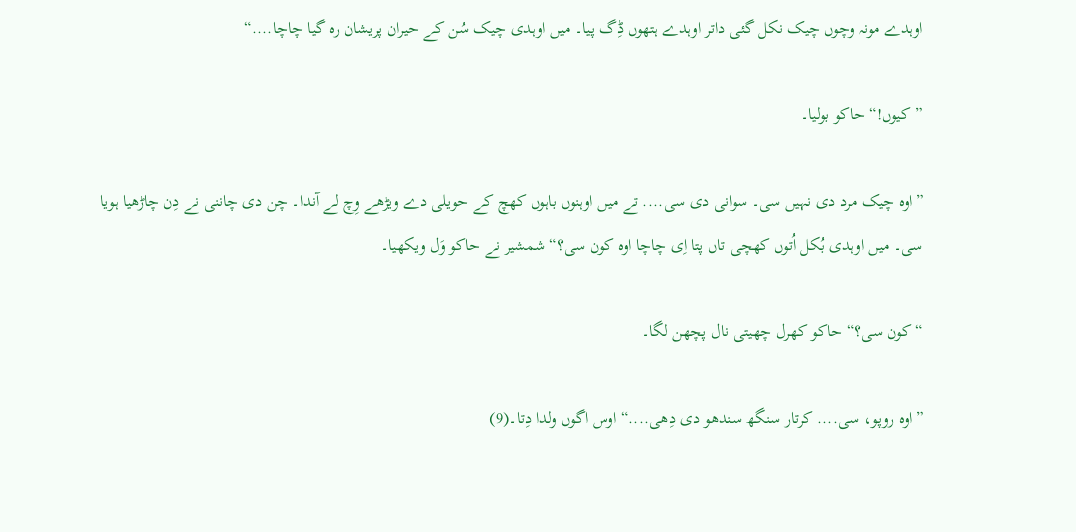اوہدے مونہ وچوں چیک نکل گئی داتر اوہدے ہتھوں ڈِگ پیا۔ میں اوہدی چیک سُن کے حیران پریشان رہ گیا چاچا....“

”کیوں!“ حاکو بولیا۔

”اوہ چیک مرد دی نہیں سی۔ سوانی دی سی.... تے میں اوہنوں باہوں کھچ کے حویلی دے ویڑھے وِچ لے آندا۔ چن دی چاننی نے دِن چاڑھیا ہویا سی۔ میں اوہدی بُکل اُتوں کھچی تاں پتا اِی چاچا اوہ کون سی؟“ شمشیر نے حاکو وَل ویکھیا۔

“کون سی؟“ حاکو کھرل چھیتی نال پچھن لگا۔

”اوہ روپو، سی.... کرتار سنگھ سندھو دی دِھی....“ اوس اگوں ولدا دِتا۔(9)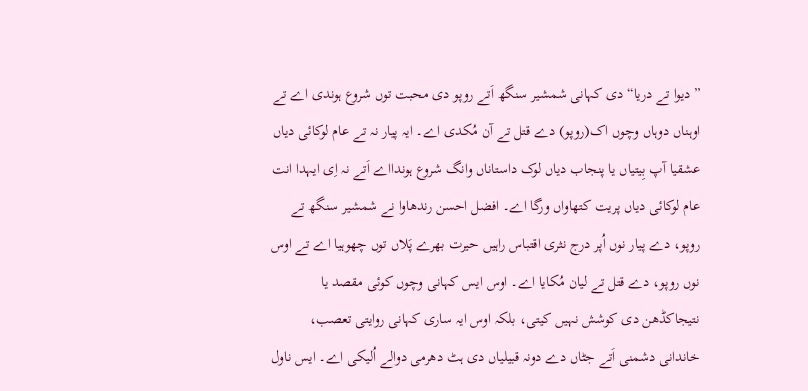”دیوا تے دریا“دی کہانی شمشیر سنگھ اَتے روپو دی محبت توں شروع ہوندی اے تے اوہناں دوہاں وچوں اک(روپو) دے قتل تے آن مُکدی اے۔ ایہ پیار نہ تے عام لوکائی دیاں عشقیا آپ بِیتیاں یا پنجاب دیاں لوک داستاناں وانگ شروع ہوندااے اَتے نہ اِی ایہدا انت عام لوکائی دیاں پریت کتھاواں ورگا اے۔ افضل احسن رندھاوا نے شمشیر سنگھ تے روپو، دے پیار نوں اُپر درج نثری اقتباس راہیں حیرت بھرے پَلاں توں چھوہیا اے تے اوس نوں روپو، دے قتل تے لیان مُکایا اے۔ اوس ایس کہانی وچوں کوئی مقصد یا نتیجاکڈھن دی کوشش نہیں کیتی، بلکہ اوس ایہ ساری کہانی روایتی تعصب، خاندانی دشمنی اَتے جٹاں دے دونہ قبیلیاں دی ہٹ دھرمی دوالے اُلیکی اے۔ ایس ناول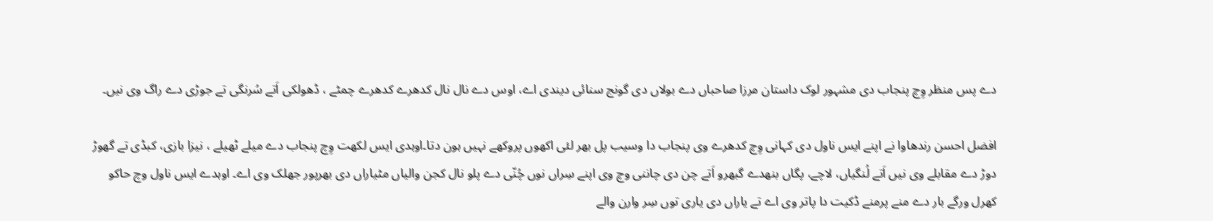دے پس منظر وِچ پنجاب دی مشہور لوک داستان مرزا صاحباں دے بولاں دی گونج سنائی دیندی اے، اوس دے نال نال کدھرے کدھرے چمٹے ، ڈھولکی اَتے سُرنگی تے جوڑی دے راگ وی نیں۔

افضل احسن رندھاوا نے اپنے ایس ناول دی کہانی وِچ کدھرے وی پنجاب دا وسیب پل بھر لئی اکھوں پروکھے نہیں ہون دتا۔اوہدی ایس لکھت وِچ پنجاب دے میلے ٹھیلے ، نیزا بازی، کبڈی تے گھوڑ دوڑ دے مقابلے وی نیں اَتے لُنگیاں، لاچے، پگاں بنھدے گبھرو اَتے چن دی چاننی وچ وی اپنے سِراں نوں چُنّی دے پلو نال کجن والیاں مٹیاراں دی بھرپور جھلک وی اے۔ اوہدے ایس ناول وچ حاکو کھرل ورگے بار دے منے پرمنے ڈکیت دا پاتر وی اے تے یاراں دی یاری توں سِر وارن والے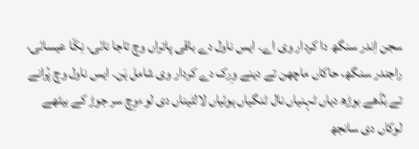سجن اِندر سنگھ دا کردار وی اے۔ ایس ناول دے باقی پاتراں وچ تاجا نائی، نِکّا عیسائی، راجندر سنگھ، حاکاں ماچھن تے دینے وِرک دے کردار وی شامل ہَن۔ ایس ناول وچ پُرانے تے بُڈھے بوڑھ دیاں ٹہنیاں نال ٹنگیاں ہوئیاں لالٹیناں دی لوءوِچ سر جوڑ کے بیٹھے لوکاں دی سانجھ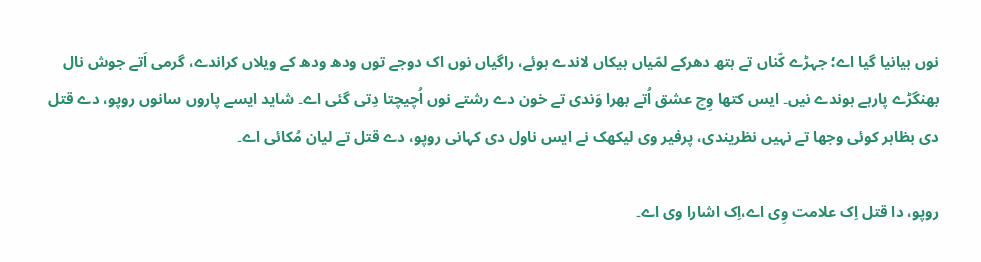نوں بیانیا گیا اے؛ جہڑے کّناں تے ہتھ دھرکے لمّیاں ہیکاں لاندے ہوئے، راگیاں نوں اک دوجے توں ودھ ودھ کے ویلاں کراندے، گرمی اَتے جوش نال بھنگڑے پارہے ہوندے نیں۔ ایس کتھا وِچ عشق اُتے بھرا وَندی تے خون دے رشتے نوں اُچیچتا دِتی گئی اے۔ شاید ایسے پاروں سانوں روپو، دے قتل دی بظاہر کوئی وجھا تے نہیں نظریندی، پرفیر وی لیکھک نے ایس ناول دی کہانی روپو، دے قتل تے لیان مُکائی اے۔

روپو، دا قتل اِک علامت وِی اے،اِک اشارا وی اے۔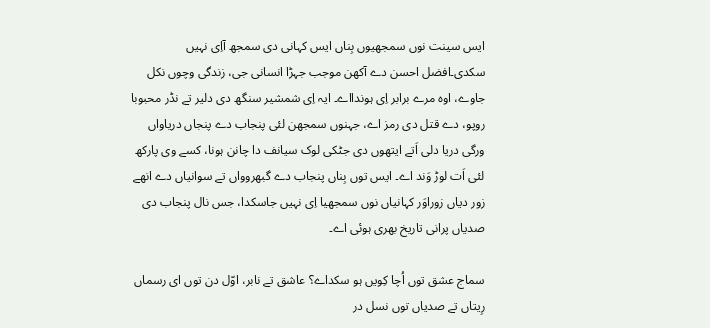ایس سینت نوں سمجھیوں بِناں ایس کہانی دی سمجھ آاِی نہیں سکدی۔افضل احسن دے آکھن موجب جہڑا انسانی جی، زندگی وچوں نکل جاوے، اوہ مرے برابر اِی ہوندااے۔ ایہ اِی شمشیر سنگھ دی دلیر تے نڈر محبوبا روپو، دے قتل دی رمز اے، جہنوں سمجھن لئی پنجاب دے پنجاں دریاواں ورگی دریا دلی اَتے ایتھوں دی جٹکی لوک سیانف دا چانن ہونا، کسے وی پارکھ لئی اَت لوڑ وَند اے۔ ایس توں بِناں پنجاب دے گبھروواں تے سوانیاں دے انھے زور دیاں زوراوَر کہانیاں نوں سمجھیا اِی نہیں جاسکدا، جس نال پنجاب دی صدیاں پرانی تاریخ بھری ہوئی اے۔

سماج عشق توں اُچا کِویں ہو سکداے؟ عاشق تے نابر، اوّل دن توں ای رسماں رِیتاں تے صدیاں توں نسل در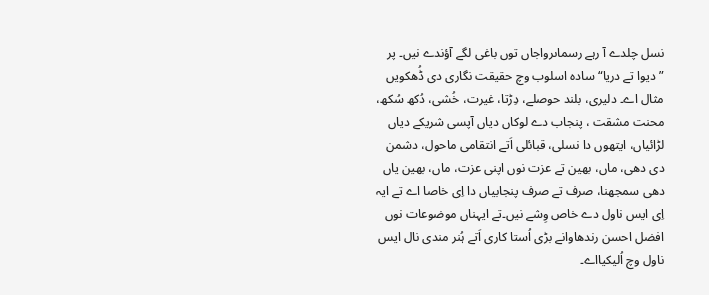نسل چلدے آ رہے رسماںرواجاں توں باغی لگے آؤندے نیں۔ پر ”دیوا تے دریا“ سادہ اسلوب وچ حقیقت نگاری دی ڈُھکویں مثال اے۔ دلیری، بلند حوصلے، دِڑتا، غیرت، خُشی، دُکھ سُکھ، محنت مشقت ، پنجاب دے لوکاں دیاں آپسی شریکے دیاں لڑائیاں، ایتھوں دا نسلی، قبائلی اَتے انتقامی ماحول، دشمن دی دھی، ماں، بھین تے عزت نوں اپنی عزت، ماں، بھین یاں دھی سمجھنا، صرف تے صرف پنجابیاں دا اِی خاصا اے تے ایہ اِی ایس ناول دے خاص وِشے نیں۔تے ایہناں موضوعات نوں افضل احسن رندھاوانے بڑی اُستا کاری اَتے ہُنر مندی نال ایس ناول وچ اُلیکیااے۔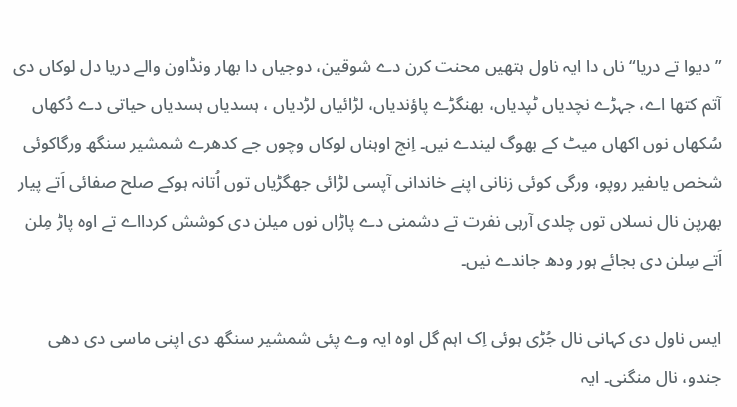”دیوا تے دریا“ ناں دا ایہ ناول ہتھیں محنت کرن دے شوقین، دوجیاں دا بھار ونڈاون والے دریا دل لوکاں دی آتم کتھا اے، جہڑے نچدیاں ٹپدیاں، بھنگڑے پاؤندیاں، لڑائیاں لڑدیاں ، ہسدیاں ہسدیاں حیاتی دے دُکھاں سُکھاں نوں اکھاں میٹ کے بھوگ لیندے نیں۔ اِنج اوہناں لوکاں وچوں جے کدھرے شمشیر سنگھ ورگاکوئی شخص یاںفیر روپو، ورگی کوئی زنانی اپنے خاندانی آپسی لڑائی جھگڑیاں توں اُتانہ ہوکے صلح صفائی اَتے پیار بھرپن نال نسلاں توں چلدی آرہی نفرت تے دشمنی دے پاڑاں نوں میلن دی کوشش کردااے تے اوہ پاڑ مِلن اَتے سِلن دی بجائے ہور ودھ جاندے نیں۔

ایس ناول دی کہانی نال جُڑی ہوئی اِک اہم گل اوہ ایہ وے پئی شمشیر سنگھ دی اپنی ماسی دی دھی جندو، نال منگنی۔ ایہ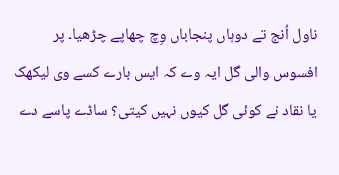ناول اُنج تے دوہاں پنجاباں وِچ چھاپے چڑھیا۔ پر افسوس والی گل ایہ وے کہ ایس بارے کسے وی لیکھک یا نقاد نے کوئی گل کیوں نہیں کیتی؟ ساڈے پاسے دے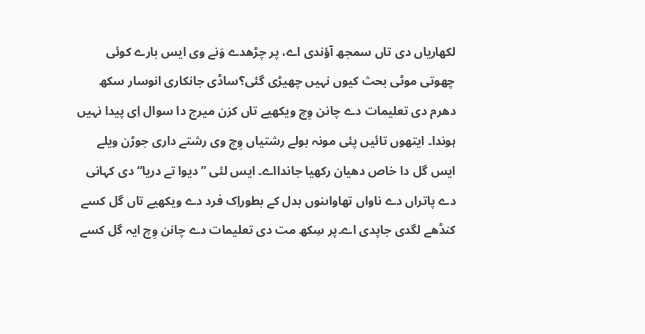لکھاریاں دی تاں سمجھ آؤندی اے، پر چڑھدے وَنے وی ایس بارے کوئی چھوتی موٹی بحث کیوں نہیں چھیڑی گئی؟ساڈی جانکاری انوسار سکھ دھرم دی تعلیمات دے چانن وِچ ویکھیے تاں کزن میرج دا سوال اِی پیدا نہیں ہوندا۔ ایتھوں تائیں پئی مونہ بولے رشتیاں وِچ وی رشتے داری جوڑن ویلے ایس گل دا خاص دھیان رکھیا جاندااے۔ ایس لئی ”دیوا تے دریا“دی کہانی دے پاتراں دے ناواں تھاواںنوں بدل کے بطوراِک فرد دے ویکھیے تاں گل کسے کنڈھے لگدی جاپدی اے۔پر سِکھ مت دی تعلیمات دے چانن وِچ ایہ گل کسے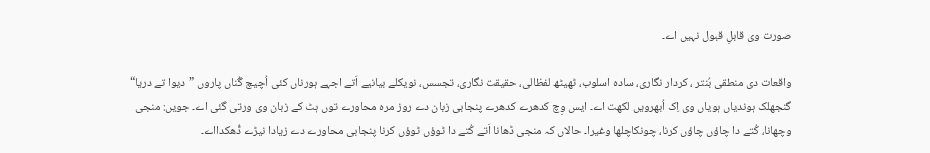صورت وی قابلِ قبول نہیں اے۔

واقعات دی منطقی بُنتر ، کردار نگاری، سادہ اسلوب، ٹھیٹھ لفظالی، حقیقت نگاری، تجسس، نویکلے بیانیے اَتے اجہے ہورناں کئی اُچیچ گُناں پاروں ”دیوا تے دریا“ گنجھلک ہوندیاں ہویاں وی اِک اُبھرویں لکھت اے۔ ایس وِچ کدھرے کدھرے پنجابی زبان دے روز مرہ محاورے توں ہٹ کے زبان وی ورتی گئی اے۔ جویں: منجی وچھانا، کُتے دا چاؤں چاؤں کرنا، چونکاچلھا وغیرا۔ حالاں کہ منجی ڈھانا اَتے کُتے دا ٹوؤں ٹوؤں کرنا پنجابی محاورے دے زیادا نیڑے ڈُھکدااے۔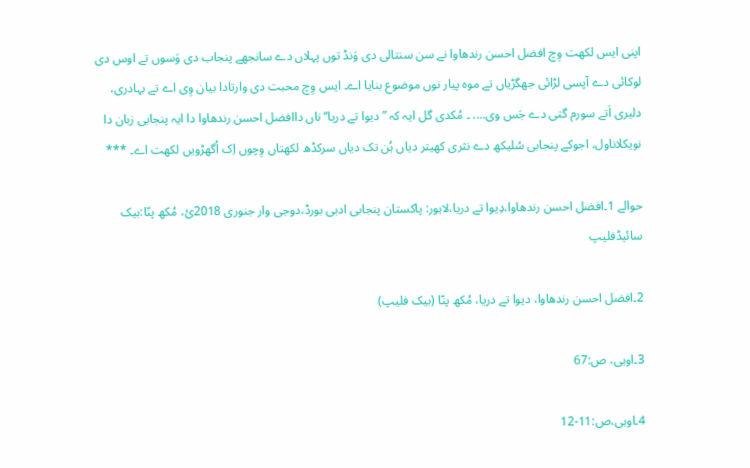اپنی ایس لکھت وِچ افضل احسن رندھاوا نے سن سنتالی دی وَنڈ توں پہلاں دے سانجھے پنجاب دی وَسوں تے اوس دی لوکائی دے آپسی لڑائی جھگڑیاں تے موہ پیار نوں موضوع بنایا اے۔ ایس وِچ محبت دی وارتادا بیان وِی اے تے بہادری، دلیری اَتے سورم گتی دے جَس وی.... ۔ مُکدی گل ایہ کہ ”دیوا تے دریا“ ناں داافضل احسن رندھاوا دا ایہ پنجابی زبان دا نویکلاناول، اجوکے پنجابی سُلیکھ دے نثری کھیتر دیاں ہُن تک دیاں سرکڈھ لکھتاں وِچوں اِک اُگھڑویں لکھت اے۔ ***

حوالے 1۔افضل احسن رندھاوا،دِیوا تے دریا،لاہور: پاکستان پنجابی ادبی بورڈ،دوجی وار جنوری 2018ئ، مُکھ پنّا:بیک سائیڈفلیپ

2۔افضل احسن رندھاوا، دیوا تے دریا، مُکھ پنّا (بیک فلیپ)

3۔اوہی، ص:67

4۔اوہی،ص:11-12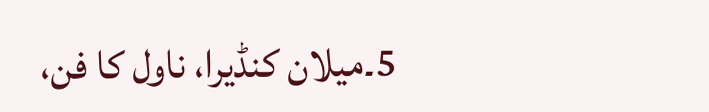5۔میلان کنڈیرا، ناول کا فن،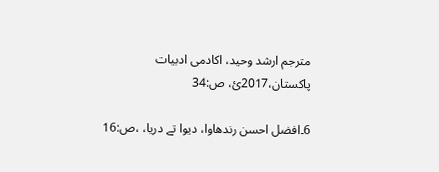مترجم ارشد وحید، اکادمی ادبیات پاکستان،2017ئ، ص:34

6۔افضل احسن رندھاوا، دیوا تے دریا، ،ص:16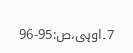7۔اوہی،ص:95-96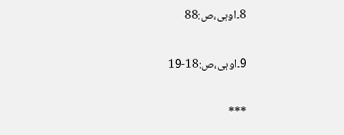8۔اوہی،ص:88

9۔اوہی،ص:18-19

***